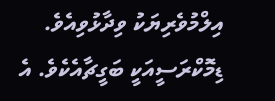އިލްމުވެރިޔަކު ވިދާޅުވިއެވެ. ޑިމޮކްރަސީއަކީ ބަގީޗާއެކެވެ. އެ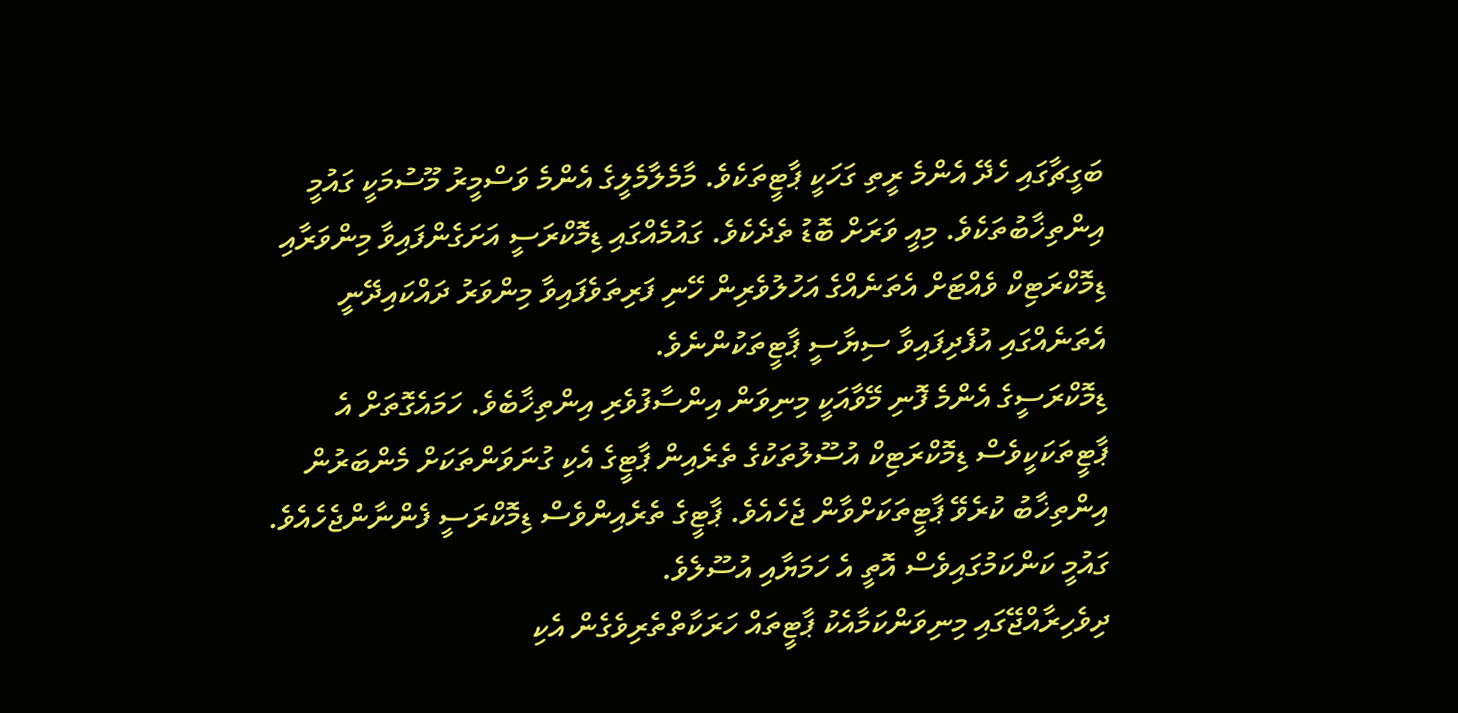ބަގީޗާގައި ހެދޭ އެންމެ ރީތި ގަހަކީ ޕާޓީތަކެވެ. މާމެލާމެލީގެ އެންމެ ވަސްމީރު މޫސުމަކީ ގައުމީ އިންތިޚާބުތަކެވެ. މިއީ ވަރަށް ބޮޑު ތެދެކެވެ. ގައުމެއްގައި ޑިމޮކްރަސީ އަށަގެންފައިވާ މިންވަރާއި ޑިމޮކްރަޓިކް ވެއްޓަށް އެތަނެއްގެ އަހުލުވެރިން ހޭނި ފަރިތަވެފައިވާ މިންވަރު ދައްކައިދޭނީ އެތަނެއްގައި އުފެދިފައިވާ ސިޔާސީ ޕާޓީތަކުންނެވެ.
ޑިމޮކްރަސީގެ އެންމެ ފޮނި މޭވާއަކީ މިނިވަން އިންސާފުވެރި އިންތިޚާބެވެ. ހަމައެގޮތަށް އެ ޕާޓީތަކަކީވެސް ޑިމޮކްރަޓިކް އުސޫލުތަކުގެ ތެރެއިން ޕާޓީގެ އެކި ގުނަވަންތަކަށް މެންބަރުން އިންތިޚާބު ކުރެވޭ ޕާޓީތަކަށްވާން ޖެހެއެވެ. ޕާޓީގެ ތެރެއިންވެސް ޑިމޮކްރަސީ ފެންނާންޖެހެއެވެ. ގައުމީ ކަންކަމުގައިވެސް އޮތީ އެ ހަމަޔާއި އުސޫލެވެ.
ދިވެހިރާއްޖޭގައި މިނިވަންކަމާއެކު ޕާޓީތައް ހަރަކާތްތެރިވެގެން އެކި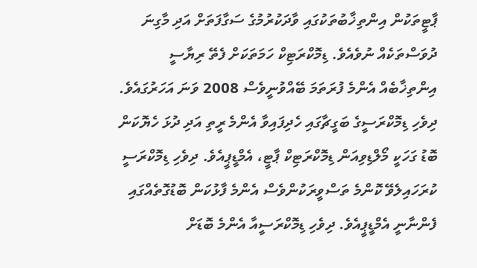ޕާޓީތަކުން އިންތިޚާބުތަކުގައި ވާދަކުރުމުގެ ސަގާފަތަށް އަދި މާގިނަ ދުވަސްތަކެއް ނުވެއެވެ. ޑިމޮކްރަޓިކް ހަމަތަކަށް ފެތޭ ރިޔާސީ އިންތިޚާބެއް އެންމެ ފުރަތަމަ ބޭއްވުނީވެސް 2008 ވަނަ އަހަރުގައެވެ.
ދިވެހި ޑިމޮކްރަސީގެ ބަގީޗާގައި ހެދިފައިވާ އެންމެ ރީތި އަދި ދުޅަ ހެޔޮކަން ބޮޑު ގަހަކީ މޯލްޑިވިއަން ޑިމޮކްރަޓިކް ޕާޓީ، އެމްޑީޕީއެވެ. ދިވެހި ޑިމޮކްރަސީ ކުރަހައިލެވޭ ކޮންމެ ތަސްވީރަކުންވެސް އެންމެ ފާޅުކަން ބޮޑުގޮތެއްގައި ފެންނާނީ އެމްޑީޕީއެވެ. ދިވެހި ޑިމޮކްރަސީއާ އެންމެ ބޮޑަށް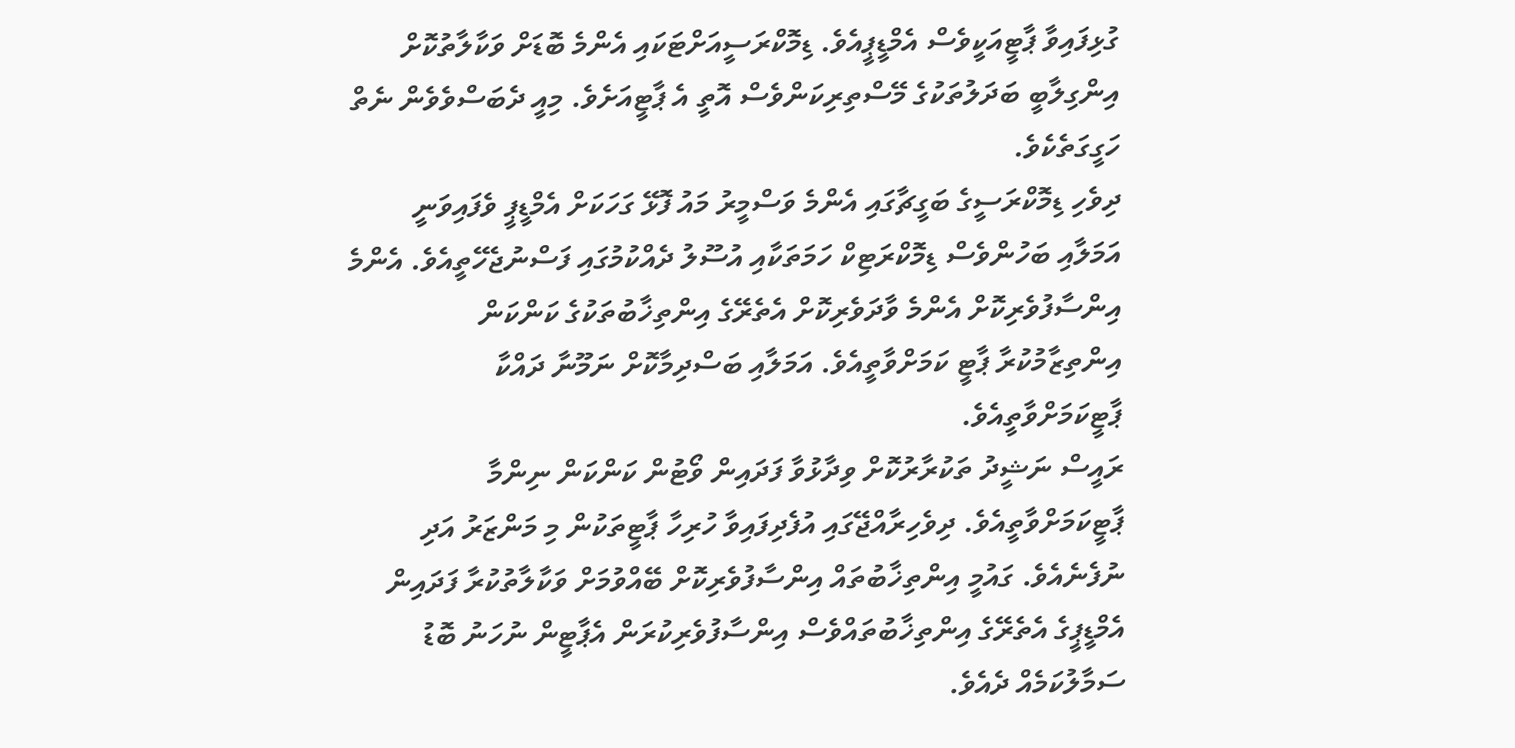ގުޅިފައިވާ ޕާޓީއަކީވެސް އެމްޑީޕީއެވެ. ޑިމޮކްރަސީއަށްޓަކައި އެންމެ ބޮޑަށް ވަކާލާތުކޮށް އިންގިލާބީ ބަދަލުތަކުގެ މޭސްތިރިކަންވެސް އޮތީ އެ ޕާޓީއަށެވެ. މިއީ ދެބަސްވެވެން ނެތް ހަގީގަތެކެވެ.
ދިވެހި ޑިމޮކްރަސީގެ ބަގީޗާގައި އެންމެ ވަސްމީރު މައު ފޮޅޭ ގަހަކަށް އެމްޑީޕީ ވެފައިވަނީ އަމަލާއި ބަހުންވެސް ޑިމޮކްރަޓިކް ހަމަތަކާއި އުސޫލު ދެއްކުމުގައި ފަސްނުޖެހޭތީއެވެ. އެންމެ އިންސާފުވެރިކޮށް އެންމެ ވާދަވެރިކޮށް އެތެރޭގެ އިންތިޚާބުތަކުގެ ކަންކަން އިންތިޒާމުކުރާ ޕާޓީ ކަމަށްވާތީއެވެ. އަމަލާއި ބަސްދިމާކޮށް ނަމޫނާ ދައްކާ ޕާޓީކަމަށްވާތީއެވެ.
ރައީސް ނަޝީދު ތަކުރާރުކޮށް ވިދާޅުވާ ފަދައިން ވޯޓުން ކަންކަން ނިންމާ ޕާޓީކަމަށްވާތީއެވެ. ދިވެހިރާއްޖޭގައި އުފެދިފައިވާ ހުރިހާ ޕާޓީތަކުން މި މަންޒަރު އަދި ނުފެނެއެވެ. ގައުމީ އިންތިޚާބުތައް އިންސާފުވެރިކޮށް ބޭއްވުމަށް ވަކާލާތުކުރާ ފަދައިން އެމްޑީޕީގެ އެތެރޭގެ އިންތިޚާބުތައްވެސް އިންސާފުވެރިކުރަން އެޕާޓީން ނުހަނު ބޮޑު ސަމާލުކަމެއް ދެއެވެ.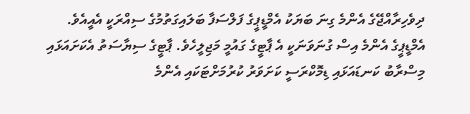ދިވެހިރާއްޖޭގެ އެންމެ ގިނަ ބަޔަކު އެމްޑީޕީގެ ފަލްސަފާ ބަލައިގަތުމުގެ ސިއްރަކީ އެއީއެވެ.
އެމްޑީޕީގެ އެންމެ އިސް ގުނަވަނަކީ އެ ޕާޓީގެ ގައުމީ މަޖިލީހެވެ. ޕާޓީގެ ސިޔާސަތު އެކަށައަޅައި މިސްރާބު ކަނޑައަޅައި ޑިމޮކްރަސީ ކަށަވަރު ކުރުމަށްޓަކައި އެންމެ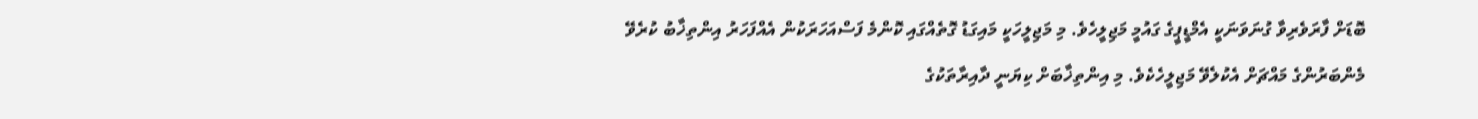ބޮޑަށް ފާރަވެރިވާ ގުނަވަނަކީ އެމްޑީޕީގެ ގައުމީ މަޖިލީހެވެ. މި މަޖިލީހަކީ މައިގަޑު ގޮތެއްގައި ކޮންމެ ފަސްއަހަރަކުން އެއްފަހަރު އިންތިޚާބު ކުރެވޭ މެންބަރުންގެ މައްޗަށް އެކުލެވޭ މަޖިލީހެކެވެ. މި އިންތިޚާބަށް ކިޔަނީ ދާއިރާތަކުގެ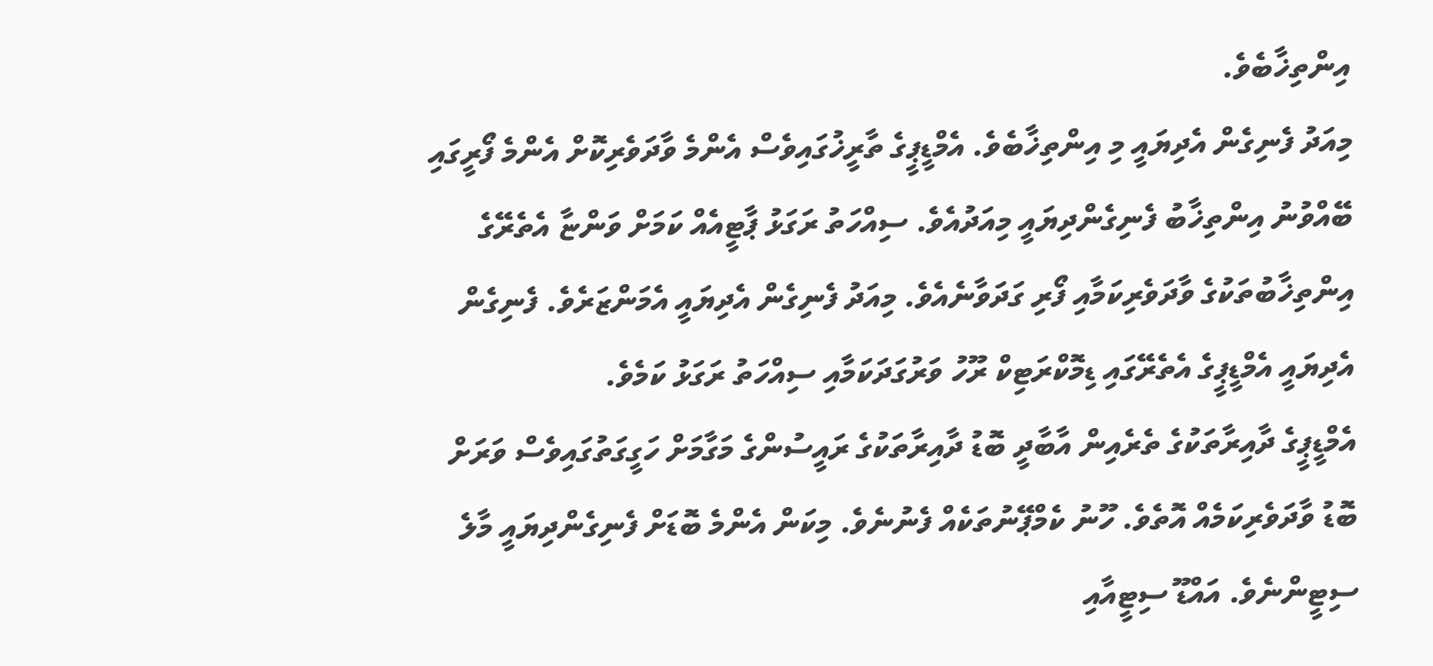އިންތިޚާބެވެ.
މިއަދު ފެނިގެން އެދިޔައީ މި އިންތިޚާބެވެ. އެމްޑީޕީގެ ތާރީޚުގައިވެސް އެންމެ ވާދަވެރިކޮށް އެންމެ ފޯރީގައި ބޭއްވުނު އިންތިޚާބު ފެނިގެންދިޔައީ މިއަދުއެވެ. ސިއްހަތު ރަގަޅު ޕާޓީއެއް ކަމަށް ވަންޏާ އެތެރޭގެ އިންތިޚާބުތަކުގެ ވާދަވެރިކަމާއި ފޯރި ގަދަވާނެއެވެ. މިއަދު ފެނިގެން އެދިޔައީ އެމަންޒަރެވެ. ފެނިގެން އެދިޔައީ އެމްޑީޕީގެ އެތެރޭގައި ޑިމޮކްރަޓިކް ރޫހު ވަރުގަދަކަމާއި ސިއްހަތު ރަގަޅު ކަމެވެ.
އެމްޑީޕީގެ ދާއިރާތަކުގެ ތެރެއިން އާބާދީ ބޮޑު ދާއިރާތަކުގެ ރައީސުންގެ މަގާމަށް ހަގީގަތުގައިވެސް ވަރަށް ބޮޑު ވާދަވެރިކަމެއް އޮތެވެ. ހޫނު ކެމްޕޭނުތަކެއް ފެނުނެވެ. މިކަން އެންމެ ބޮޑަށް ފެނިގެންދިޔައީ މާލެ ސިޓީންނެވެ. އައްޑޫ ސިޓީއާއި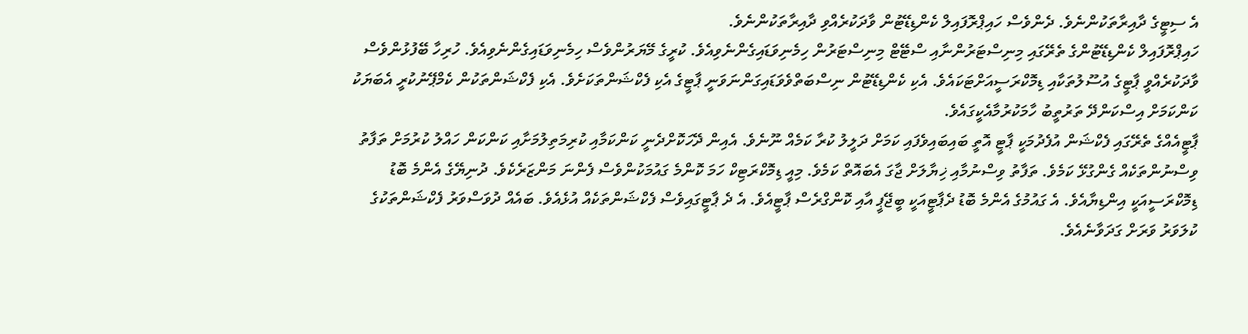އެ ސިޓީގެ ދާއިރާތަކުންނެވެ. ދެންވެސް ހައިޕްރޮފައިލް ކެންޑިޑޭޓުން ވާދަކުރެއްވި ދާއިރާތަކުންނެވެ.
ހައިޕްރޮފައިލް ކެންޑިޑޭޓުންގެ ތެރޭގައި މިނިސްޓަރުންނާއި ސްޓޭޓް މިނިސްޓަރުން ހިމެނިވަޑައިގެންނެވިއެވެ. ކުރީގެ މޭޔަރުންވެސް ހިމެނިވަޑައިގެންނެވިއެވެ. ހުރިހާ ބޭފުޅުންވެސް ވާދަކުރެއްވީ ޕާޓީގެ އުސޫލުތަކާއި ޑިމޮކްރަސީއަށްޓަކައެވެ. އެކި ކެންޑިޑޭޓުން ނިސްބަތްވެވަޑައިގަންނަވަނީ ޕާޓީގެ އެކި ފެކްޝަންތަކަށެވެ. އެކި ފެކްޝަންތަކުން ކެމްޕޭނުކުރީ އެބަޔަކު ކަންކަމަށް އިސްކަންދޭ ތަރުތީބު ހާމަކުރުމާއެކީގައެވެ.
ޕާޓީއެއްގެ ތެރޭގައި ފެކްޝަން އުފެދުމަކީ ޕާޓީ އޮތީ ބައިބައިވެފައި ކަމަށް ދަލީލު ކުރާ ކަމެއް ނޫނެވެ. އެއިން ދޭހަކޮށްދެނީ ކަންކަމާއި ކުރިމަތިލުމަށާއި ކަންކަން ހައްލު ކުރުމަށް ތަފާތު ވިސްނުންތަކެއް ގެންގުޅޭ ކަމެވެ. ތަފާތު ވިސްނުމާއި ޚިޔާލަށް ޖާގަ އެބައޮތް ކަމެވެ. މިއީ ޑިމޮކްރަޓިކް ހަމަ ކޮންމެ ގައުމަކުންވެސް ފެންނަ މަންޒަރެކެވެ. ދުނިޔޭގެ އެންމެ ބޮޑު ޑިމޮކްރަސީއަކީ އިންޑިޔާއެވެ. އެ ގައުމުގެ އެންމެ ބޮޑު ދެޕާޓީއަކީ ބީޖޭޕީ އާއި ކޮންގްރެސް ޕާޓީއެވެ. އެ ދެ ޕާޓީގައިވެސް ފެކްޝަންތަކެއް އުޅެއެވެ. ބައެއް ދުވަސްވަރު ފެކްޝަންތަކުގެ ކުލަވަރު ވަރަށް ގަދަވާނެއެވެ.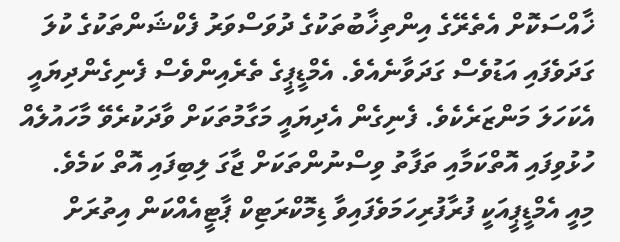ޚާއްސަކޮށް އެތެރޭގެ އިންތިޚާބުތަކުގެ ދުވަސްވަރު ފެކްޝަންތަކުގެ ކުލަ ގަދަވެފައި އަޑުވެސް ގަދަވާނެއެވެ. އެމްޑީޕީގެ ތެރެއިންވެސް ފެނިގެންދިޔައީ އެކަހަލަ މަންޒަރެކެވެ. ފެނިގެން އެދިޔައީ މަގާމުތަކަށް ވާދަކުރެވޭ މާހައުލެއް ހުޅުވިފައި އޮތްކަމާއި ތަފާތު ވިސްނުންތަކަށް ޖާގަ ލިބިފައި އޮތް ކަމެވެ.
މިއީ އެމްޑީޕީއަކީ ފުރާފުރިހަމަވެފައިވާ ޑިމޮކްރަޓިކް ޕާޓީއެއްކަން އިތުރަށް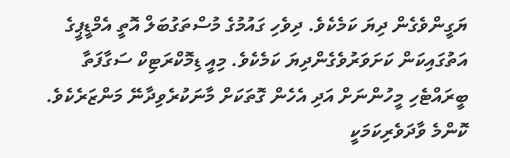ޔަގީންވެގެން ދިޔަ ކަމެކެވެ. ދިވެހި ގައުމުގެ މުސްތަގުބަލް އޮތީ އެމްޑީޕީގެ އަތުގައިކަން ކަށަވަރުވެގެންދިޔަ ކަމެކެވެ. މިއީ ޑިމޮކްރަޓިކް ސަގާފަތާ ބީރައްޓެހި މީހުންނަށް އަދި އެހެން ގޮތަކަށް މާނަކުރެވިދާނޭ މަންޒަރެކެވެ. ކޮންމެ ވާދަވެރިކަމަކީ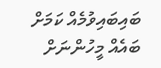ބައިބައިވުމެއް ކަމަށް ބައެއް މީހުންނަށް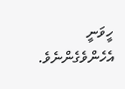ހީވަނީ އެހެންވެގެންނެވެ.